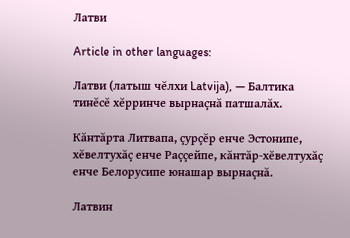Латви

Article in other languages:

Латви (латыш чĕлхи Latvija), — Балтика тинĕсĕ хĕрринче вырнаçнă патшалăх.

Кăнтăрта Литвапа, çурçĕр енче Эстонипе, хĕвелтухăç енче Раççейпе, кăнтăр-хĕвелтухăç енче Белорусипе юнашар вырнаçнă.

Латвин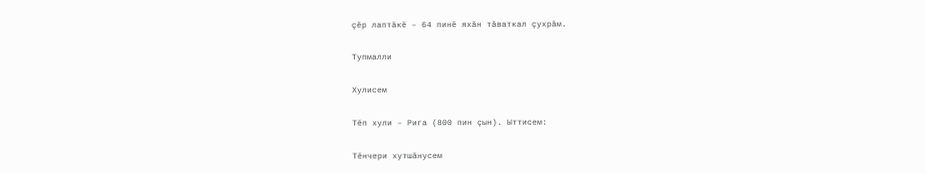çĕр лаптăкĕ – 64 пинĕ яхăн тăваткал çухрăм.

Тупмалли

Хулисем

Тĕп хули – Рига (800 пин çын). Ыттисем:

Тĕнчери хутшăнусем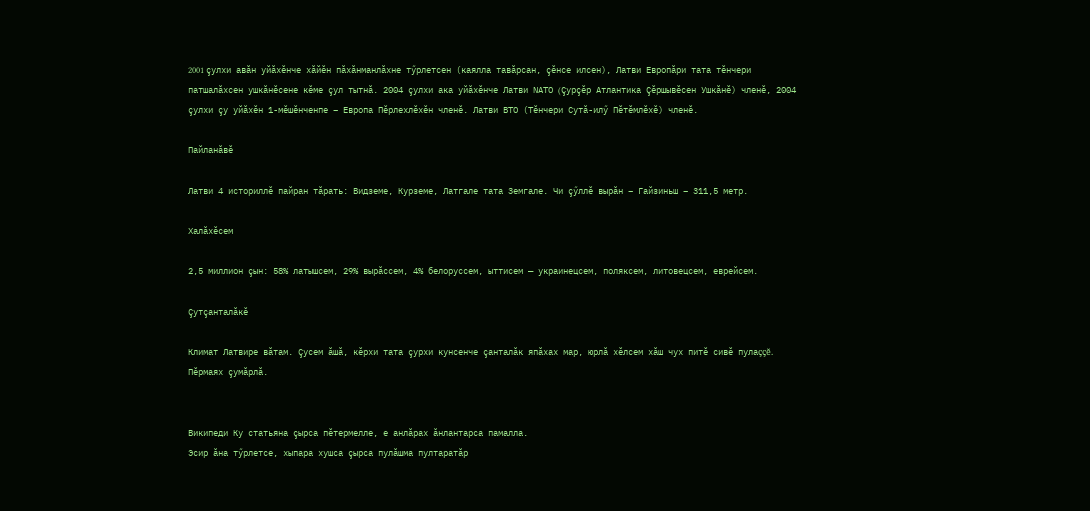2001 çулхи авăн уйăхĕнче хăйĕн пăхăнманлăхне тӳрлетсен (каялла тавăрсан, çěнсе илсен), Латви Европăри тата тĕнчери патшалăхсен ушкăнĕсене кěме çул тытнă. 2004 çулхи ака уйăхĕнче Латви NАТО (Çурçĕр Атлантика Çĕршывěсен Ушкăнĕ) членĕ, 2004 çулхи çу уйăхĕн 1-мĕшĕнченпе – Европа Пĕрлехлĕхĕн членĕ. Латви ВТО (Тĕнчери Сутă-илӳ Пĕтĕмлĕхĕ) членĕ.

Пайланăвĕ

Латви 4 историллĕ пайран тăрать: Видземе, Курземе, Латгале тата Земгале. Чи çӳллĕ вырăн – Гайзиньш – 311,5 метр.

Халăхĕсем

2,5 миллион çын: 58% латышсем, 29% вырăссем, 4% белоруссем, ыттисем — украинецсем, поляксем, литовецсем, еврейсем.

Çутçанталăкĕ

Климат Латвире вăтам. Çусем ăшă, кĕрхи тата çурхи кунсенче çанталăк япăхах мар, юрлă хĕлсем хăш чух питĕ сивĕ пулаççĕ. Пĕрмаях çумăрлă.


Википеди Ку статьяна çырса пĕтермелле, е анлăрах ăнлантарса памалла.
Эсир ăна тӳрлетсе, хыпара хушса çырса пулăшма пултаратăр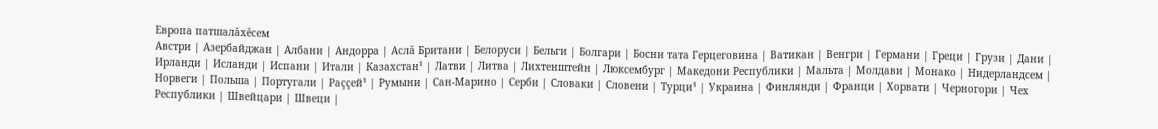Европа патшалăхĕсем
Австри | Азербайджан | Албани | Андорра | Аслă Британи | Белоруси | Бельги | Болгари | Босни тата Герцеговина | Ватикан | Венгри | Германи | Греци | Грузи | Дани | Ирланди | Исланди | Испани | Итали | Казахстан¹ | Латви | Литва | Лихтенштейн | Люксембург | Македони Республики | Мальта | Молдави | Монако | Нидерландсем | Норвеги | Польша | Португали | Раççей¹ | Румыни | Сан-Марино | Серби | Словаки | Словени | Турци¹ | Украина | Финлянди | Франци | Хорвати | Черногори | Чех Республики | Швейцари | Швеци |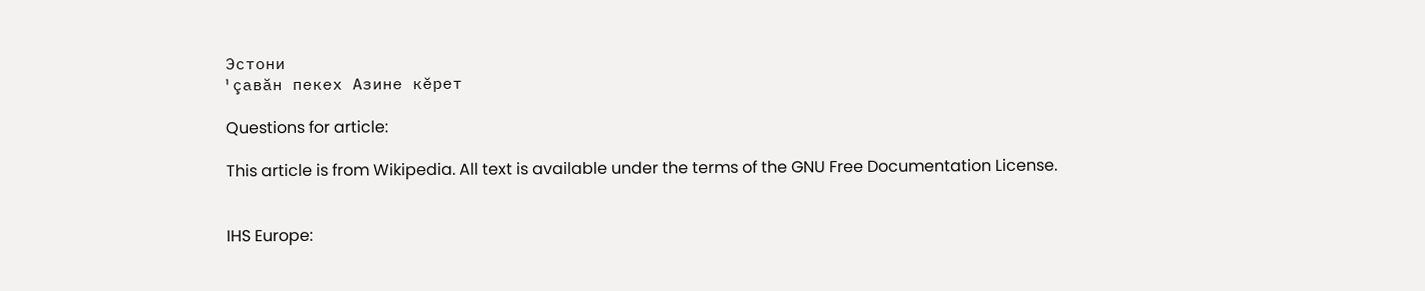Эстони
¹ çавăн пекех Азине кĕрет

Questions for article:

This article is from Wikipedia. All text is available under the terms of the GNU Free Documentation License.


IHS Europe: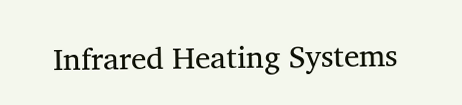Infrared Heating Systems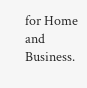for Home and Business.